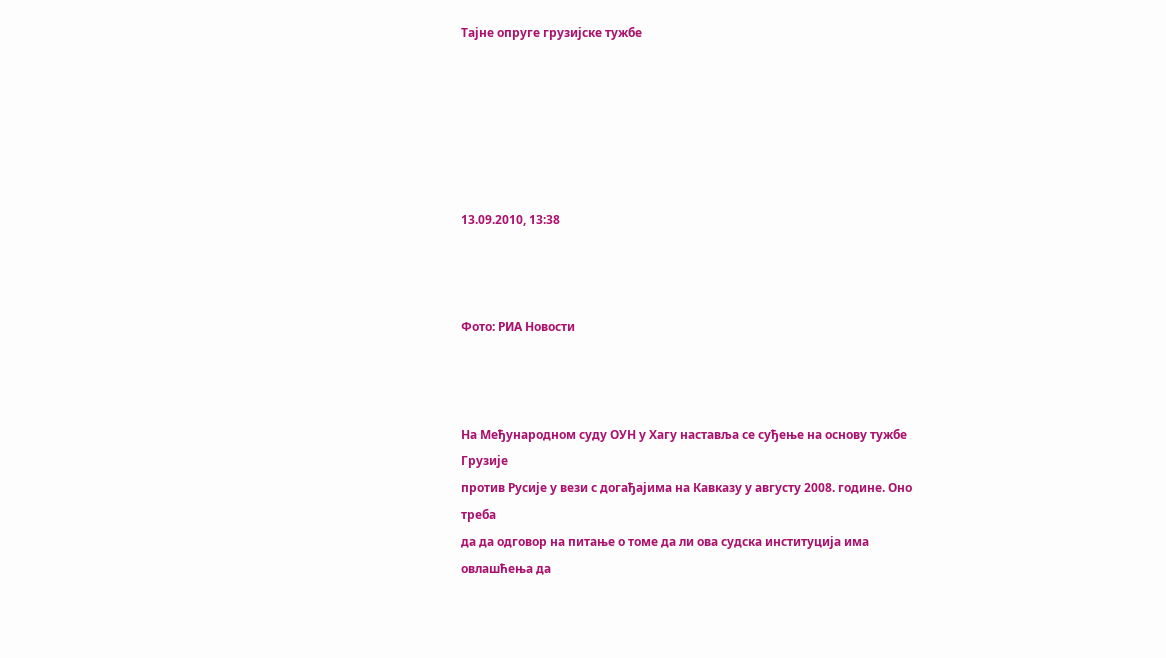Тајне опруге грузијске тужбе






13.09.2010, 13:38



Фото: РИА Новости



На Међународном суду ОУН у Хагу наставља се суђење на основу тужбе Грузије
против Русије у вези с догађајима на Кавказу у августу 2008. године. Оно треба
да да одговор на питање о томе да ли ова судска институција има овлашћења да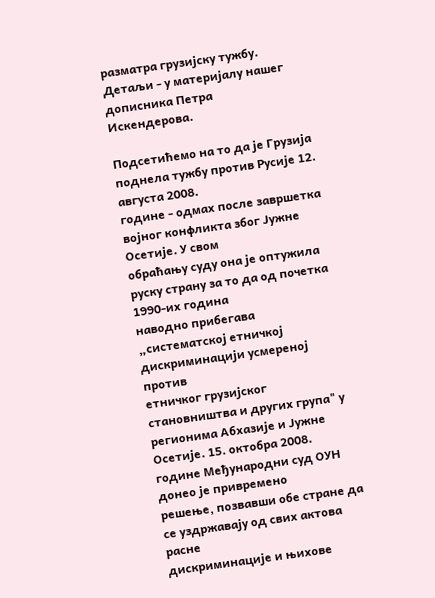разматра грузијску тужбу. Детаљи - у материјалу нашег дописника Петра
Искендерова.

Подсетићемо на то да је Грузија поднела тужбу против Русије 12. августа 2008.
године - одмах после завршетка војног конфликта због Јужне Осетије. У свом
обраћању суду она је оптужила руску страну за то да од почетка 1990-их година
наводно прибегава „систематској етничкој дискриминацији усмереној против
етничког грузијског становништва и других група" у регионима Абхазије и Јужне
Осетије. 15. октобра 2008. године Међународни суд ОУН донео је привремено
решење, позвавши обе стране да се уздржавају од свих актова расне
дискриминације и њихове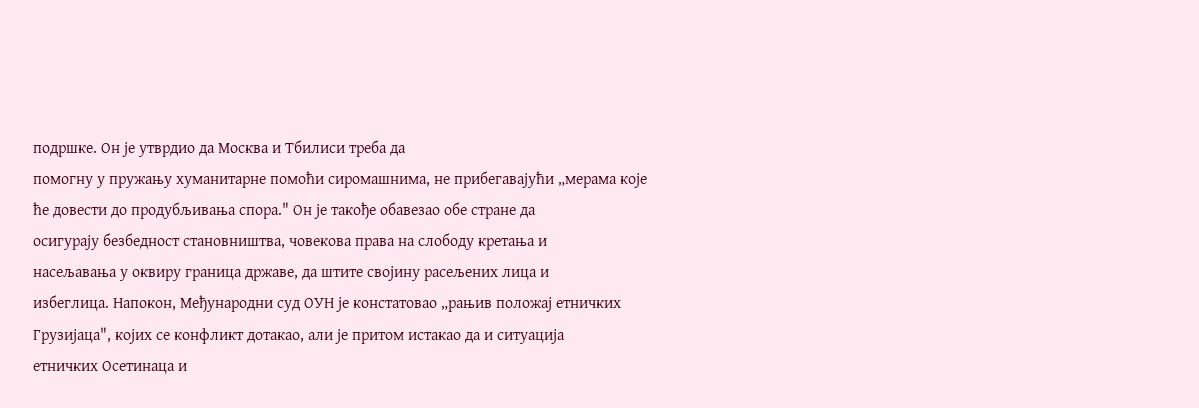подршке. Он је утврдио да Москва и Тбилиси треба да
помогну у пружању хуманитарне помоћи сиромашнима, не прибегавајући „мерама које
ће довести до продубљивања спора." Он је такође обавезао обе стране да
осигурају безбедност становништва, човекова права на слободу кретања и
насељавања у оквиру граница државе, да штите својину расељених лица и
избеглица. Напокон, Међународни суд ОУН је констатовао „рањив положај етничких
Грузијаца", којих се конфликт дотакао, али је притом истакао да и ситуација
етничких Осетинаца и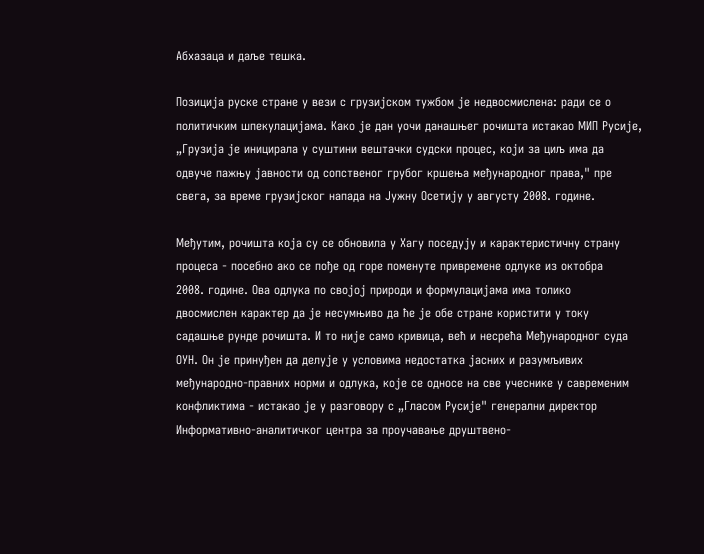Абхазаца и даље тешка.

Позиција руске стране у вези с грузијском тужбом је недвосмислена: ради се о
политичким шпекулацијама. Како је дан уочи данашњег рочишта истакао МИП Русије,
„Грузија је иницирала у суштини вештачки судски процес, који за циљ има да
одвуче пажњу јавности од сопственог грубог кршења међународног права," пре
свега, за време грузијског напада на Јужну Осетију у августу 2008. године.

Међутим, рочишта која су се обновила у Хагу поседују и карактеристичну страну
процеса - посебно ако се пође од горе поменуте привремене одлуке из октобра
2008. године. Ова одлука по својој природи и формулацијама има толико
двосмислен карактер да је несумњиво да ће је обе стране користити у току
садашње рунде рочишта. И то није само кривица, већ и несрећа Међународног суда
ОУН. Он је принуђен да делује у условима недостатка јасних и разумљивих
међународно-правних норми и одлука, које се односе на све учеснике у савременим
конфликтима - истакао је у разговору с „Гласом Русије" генерални директор
Информативно-аналитичког центра за проучавање друштвено-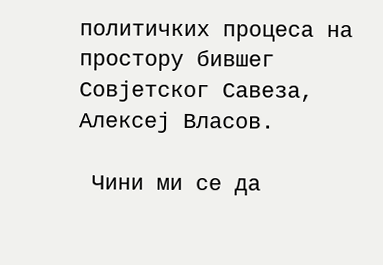политичких процеса на
простору бившег Совјетског Савеза, Алексеј Власов.

 Чини ми се да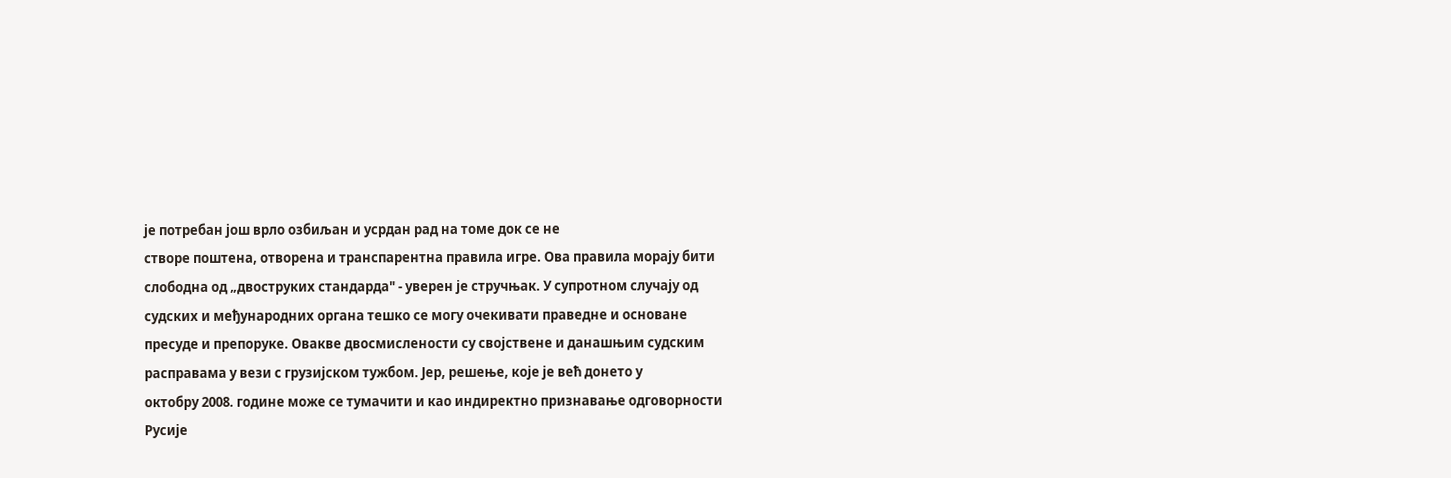је потребан још врло озбиљан и усрдан рад на томе док се не
створе поштена, отворена и транспарентна правила игре. Ова правила морају бити
слободна од „двоструких стандарда" - уверен је стручњак. У супротном случају од
судских и међународних органа тешко се могу очекивати праведне и основане
пресуде и препоруке. Овакве двосмислености су својствене и данашњим судским
расправама у вези с грузијском тужбом. Јер, решење, које је већ донето у
октобру 2008. године може се тумачити и као индиректно признавање одговорности
Русије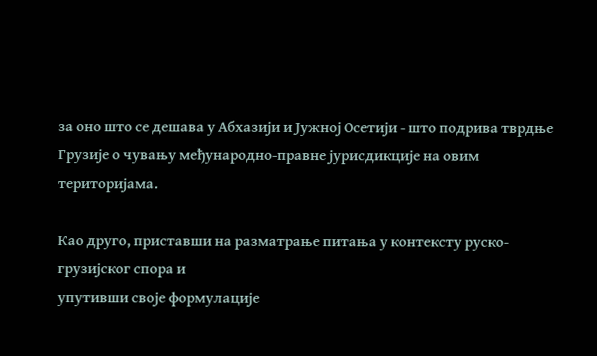за оно што се дешава у Абхазији и Јужној Осетији - што подрива тврдње
Грузије о чувању међународно-правне јурисдикције на овим територијама.

Као друго, приставши на разматрање питања у контексту руско-грузијског спора и
упутивши своје формулације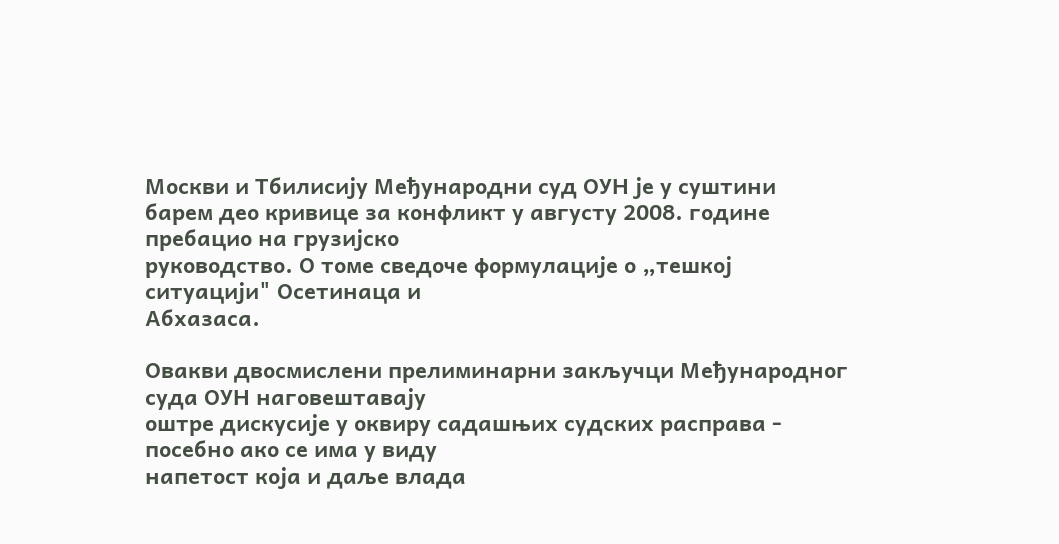Москви и Тбилисију Међународни суд ОУН је у суштини
барем део кривице за конфликт у августу 2008. године пребацио на грузијско
руководство. О томе сведоче формулације о „тешкој ситуацији" Осетинаца и
Абхазаса.

Овакви двосмислени прелиминарни закључци Међународног суда ОУН наговештавају
оштре дискусије у оквиру садашњих судских расправа - посебно ако се има у виду
напетост која и даље влада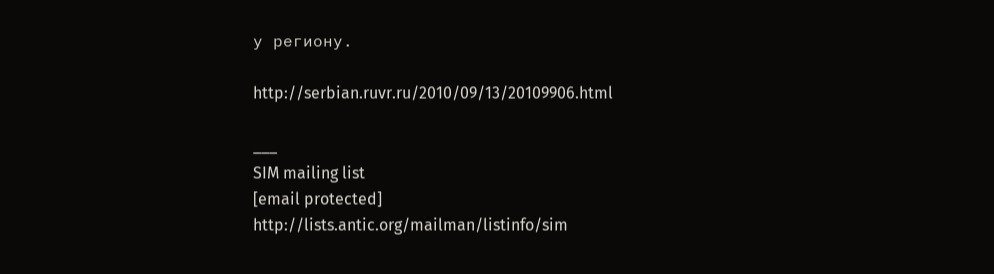у региону.

http://serbian.ruvr.ru/2010/09/13/20109906.html

___
SIM mailing list
[email protected]
http://lists.antic.org/mailman/listinfo/sim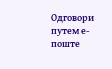Одговори путем е-поште